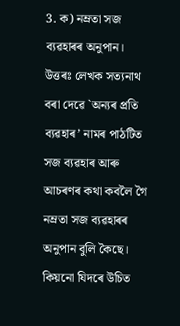3. ক) নম্ৰতা সজ ব্যৱহাৰৰ অনুপান।
উত্তৰঃ লেখক সত্যনাথ বৰা দেৱে `অন্যৰ প্ৰতি ব্যৱহাৰ’ নামৰ পাঠটিত সজ ব্যৱহাৰ আৰু আচৰণৰ কথা কবলৈ গৈ নম্ৰতা সজ ব্যৱহাৰৰ অনুপান বুলি কৈছে।
কিয়নো যিদৰে উচিত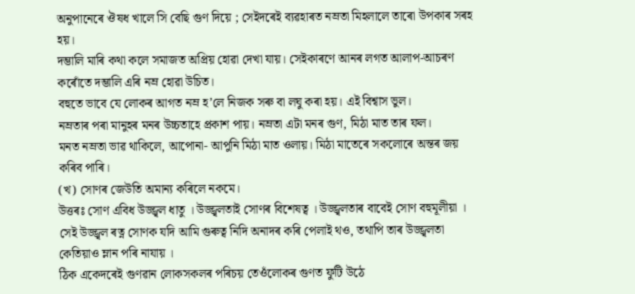অনুপানেৰে ঔষধ খালে সি বেছি গুণ দিয়ে ; সেইদৰেই ব্যৱহাৰত নম্ৰতা মিহলালে তাৰো উপকাৰ সৰহ হয়।
দম্ভালি মাৰি কথা কলে সমাজত অপ্ৰিয় হোৱা দেখা যায়। সেইকাৰণে আনৰ লগত আলাপ-আচৰণ কৰোঁতে দম্ভালি এৰি নম্ৰ হোৱা উচিত।
বহুতে ভাবে যে লোকৰ আগত নম্ৰ হ’লে নিজক সৰু বা লঘু কৰা হয়। এই বিশ্বাস ভুল।
নম্ৰতাৰ পৰা মানুহৰ মনৰ উচ্চতাহে প্ৰকাশ পায়। নম্ৰতা এটা মনৰ গুণ, মিঠা মাত তাৰ ফল।
মনত নম্ৰতা ভাৱ থাকিলে, আপোনা- আপুনি মিঠা মাত ওলায়। মিঠা মাতেৰে সকলোৰে অন্তৰ জয় কৰিব পাৰি।
(খ) সোণৰ জেউতি অমান্য কৰিলে নকমে।
উত্তৰঃ সোণ এবিধ উজ্জ্বল ধাতু । উজ্জ্বলতাই সোণৰ বিশেষত্ব । উজ্জ্বলতাৰ বাবেই সোণ বহুমূলীয়া । সেই উজ্জ্বল ৰত্ন সোণক যদি আমি গুৰুত্ব নিদি অনাদৰ কৰি পেলাই থও, তথাপি তাৰ উজ্জ্বলতা কেতিয়াও ম্লান পৰি নাযায় ।
ঠিক একেদৰেই গুণৱান লোকসকলৰ পৰিচয় তেওঁলোকৰ গুণত ফুটি উঠে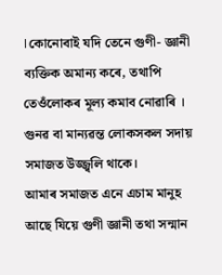।কোনোবাই যদি তেনে গুণী- জ্ঞানী ব্যক্তিক অমান্য কৰে, তথাপি তেওঁলোকৰ মূল্য কমাব নোৱাৰি । গুনৱ বা মান্যৱন্ত লোকসকল সদায় সমাজত উজ্জ্বলি থাকে।
আমাৰ সমাজত এনে এচাম মানুহ আছে যিয়ে গুণী জ্ঞানী তথা সন্মান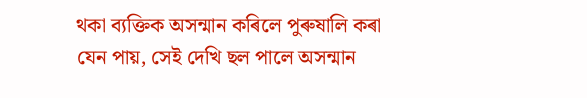থকা ব্যক্তিক অসন্মান কৰিলে পুৰুষালি কৰা যেন পায়, সেই দেখি ছল পালে অসন্মান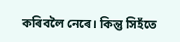কৰিবলৈ নেৰে। কিন্তু সিহঁতে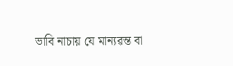ভাবি নাচায় যে মান্যৱন্ত বা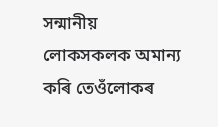সন্মানীয় লোকসকলক অমান্য কৰি তেওঁলোকৰ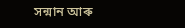সন্মান আৰু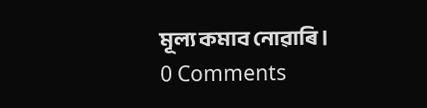মূল্য কমাব নোৱাৰি।
0 Comments